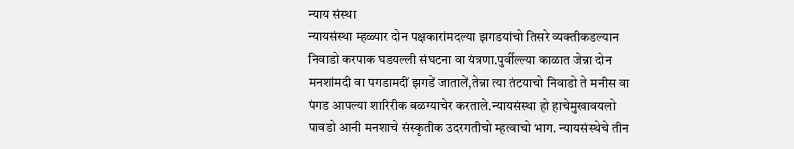न्याय संस्था
न्यायसंस्था म्हळ्यार दोन पक्षकारांमदल्या झगडयांचो तिसरे व्यक्तीकडल्यान निवाडो करपाक घडयल्ली संघटना वा यंत्रणा.पुर्वील्ल्या काळात जेन्ना दोन मनशांमदी वा पगडामदीं झगडें जातालें,तेन्ना त्या तंटयाचो निवाडो ते मनीस वा पंगड आपल्या शारिरीक बळग्याचेर करताले.न्यायसंस्था हो हाचेमुखावयलो पावडो आनी मनशाचे संस्कृतीक उदरगतीचो म्हत्वाचो भाग. न्यायसंस्थेचे तीन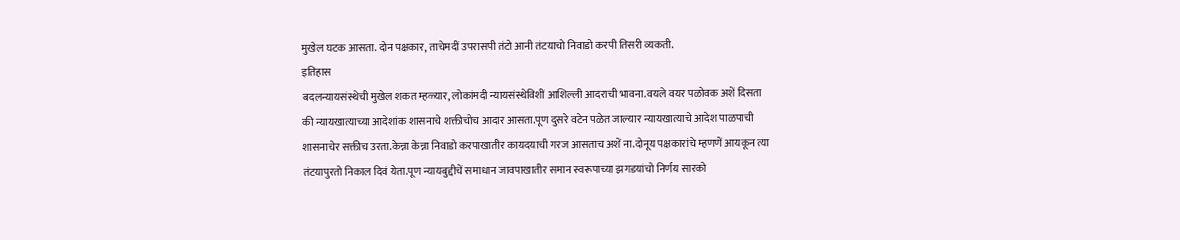मुखेल घटक आसता. दोन पक्षकार, ताचेमदीं उपरासपी तंटो आनी तंटयाचो निवाडो करपी तिसरी व्यकती.
इतिहास
बदलन्यायसंस्थेची मुखेल शकत म्हळ्यार, लोकांमदी न्यायसंस्थेविशीं आशिल्ली आदराची भावना.वयले वयर पळोवक अशें दिसता की न्यायखात्याच्या आदेशांक शासनाचे शक्तीचोच आदार आसता.पूण दुसरे वटेन पळेत जाल्यार न्यायखात्याचे आदेश पाळपाची शासनाचेर सक्तीच उरता.केन्ना केन्ना निवाडो करपाखातीर कायदयाची गरज आसताच अशें ना.दोनूय पक्षकारांचे म्हणणें आयकून त्या तंटयापुरतो निकाल दिवं येता.पूण न्यायबुद्दीचें समाधान जावपाखातीर समान स्वरूपाच्या झगडयांचो निर्णय सारको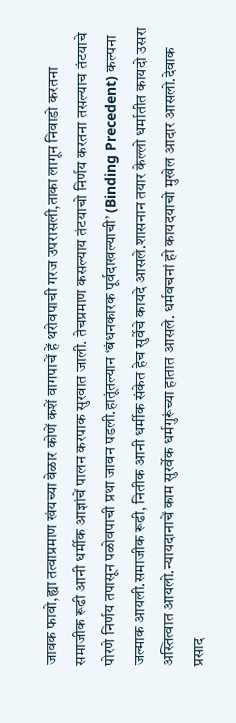जावक फावो,ह्या तत्वाप्रमाण खंयच्या वेळार कोणें कशें वागपाचें हें थरोवपाची गरज उपरासली,ताका लागून निवाडो करतना समाजीक रूढी आनी धर्मीक आज्ञांचें पालन करपाक सुरवात जाली. तेचप्रमाण कसल्याय तंटयाचो निर्णय करतना तसल्याच तंटयाचे पोरणे निर्णय तपासून पळोवपाची प्रथा जावन पडली.हातूंतल्यान ‘बंधनकारक पूर्वदाखल्याची’ (Binding Precedent) कल्पना जल्माक आयली.समाजीक रूढी, नितीक आनी धर्मीक संकेत हेच सुर्वेचे कायदे आसले.शासनान तयार केल्लो धर्मातीत कायदो उसरा अस्तित्वात आयलो.न्यायदानाचें काम सुरर्वेक धर्मगुरूंच्या हातात आसले. धर्मवचनां हो कायदयाचो मुखेल आदार आसलो.देवाक प्रसाद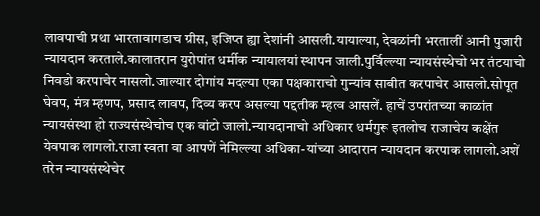लावपाची प्रथा भारतावागडाच ग्रीस, इजिप्त ह्या देशांनी आसली.यायाल्या, देवळांनी भरतालीं आनी पुजारी न्यायदान करताले.कालातरान युरोपांत धर्मीक न्यायालयां स्थापन जाली.पुर्विल्ल्या न्यायसंस्थेचो भर तंटयाचो निवडो करपाचेर नासलो.जाल्यार दोगांय मदल्या एका पक्षकाराचो गुन्यांव साबीत करपाचेर आसलो.सोपूत घेवप, मंत्र म्हणप, प्रसाद लावप, दिव्य करप असल्या पद्दतीक म्हत्व आसलें. हाचें उपरांतच्या काळांत न्यायसंस्था हो राज्यसंस्थेचोच एक वांटो जालो.न्यायदानाचो अधिकार धर्मगुरू इतलोच राजाचेय कक्षेंत येवपाक लागलो.राजा स्वता वा आपणें नेमिल्ल्या अधिका-यांच्या आदारान न्यायदान करपाक लागलो.अशें तरेन न्यायसंस्थेचेर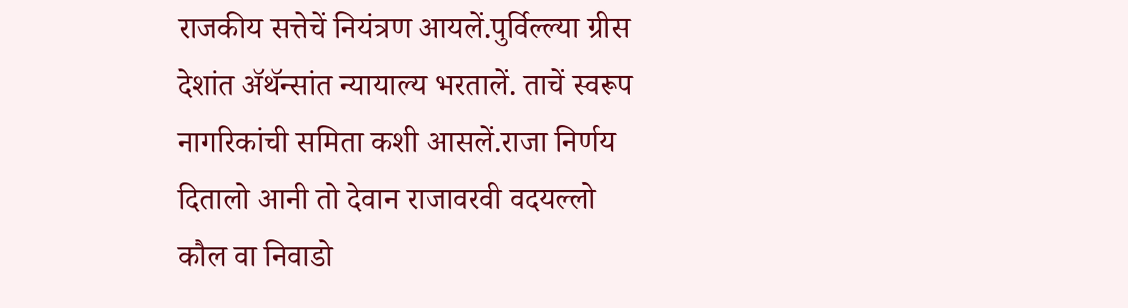राजकीय सत्तेचें नियंत्रण आयलें.पुर्विल्ल्या ग्रीस देशांत ॲथॅन्सांत न्यायाल्य भरतालें. ताचें स्वरूप नागरिकांची समिता कशी आसलें.राजा निर्णय दितालो आनी तो देवान राजावरवी वदयल्लो कौल वा निवाडो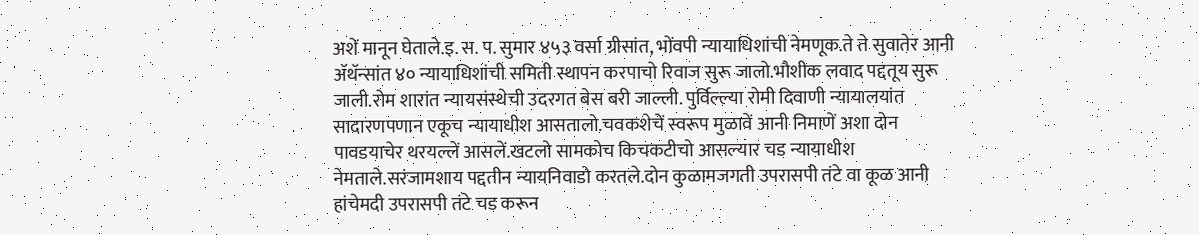अशें मानून घेताले.इ. स. प. सुमार ४५३ वर्सा ग्रीसांत, भोंवपी न्यायाधिशांची नेमणूक.ते ते सुवातेर आनी ॲथॅन्सांत ४० न्यायाधिशांची समिती स्थापन करपाचो रिवाज सुरू जालो.भौशीक लवाद पद्दतूय सुरू जाली.रोम शारांत न्यायसंस्थेची उदरगत बेस बरी जाल्ली. पुर्विल्ल्या रोमी दिवाणी न्यायालयांत सादारणपणान एकूच न्यायाधीश आसतालो.चवकशेचें स्वरूप मुळावें आनी निमाणें अशा दोन पावडयाचेर थरयल्लें आसलें.खटलो सामकोच किचकटीचो आसल्यार चड न्यायाधीश नेमताले.सरंजामशाय पद्दतीन न्यायनिवाडो करतले.दोन कुळामजगती उपरासपी तंटे वा कूळ आनी हांचेमदी उपरासपी तंटे चड करून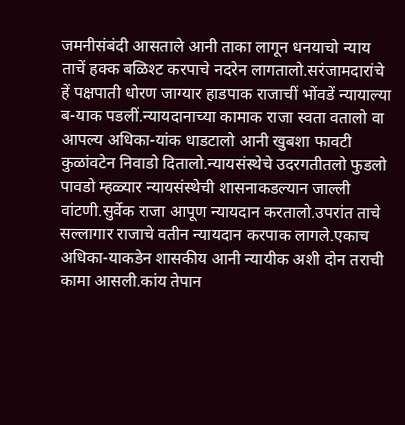जमनीसंबंदी आसताले आनी ताका लागून धनयाचो न्याय ताचें हक्क बळिश्ट करपाचे नदरेन लागतालो.सरंजामदारांचे हें पक्षपाती धोरण जाग्यार हाडपाक राजाचीं भोंवडें न्यायाल्या ब-याक पडलीं.न्यायदानाच्या कामाक राजा स्वता वतालो वा आपल्य अधिका-यांक धाडटालो आनी खुबशा फावटी कुळांवटेन निवाडो दितालो.न्यायसंस्थेचे उदरगतीतलो फुडलो पावडो म्हळ्यार न्यायसंस्थेची शासनाकडल्यान जाल्ली वांटणी.सुर्वेक राजा आपूण न्यायदान करतालो.उपरांत ताचे सल्लागार राजाचे वतीन न्यायदान करपाक लागले.एकाच अधिका-याकडेन शासकीय आनी न्यायीक अशी दोन तराची कामा आसली.कांय तेपान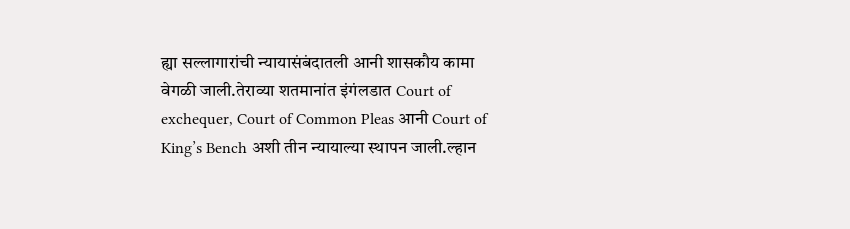ह्या सल्लागारांची न्यायासंबंदातली आनी शासकौय कामा वेगळी जाली.तेराव्या शतमानांत इंगंलडात Court of exchequer, Court of Common Pleas आनी Court of King’s Bench अशी तीन न्यायाल्या स्थापन जाली.ल्हान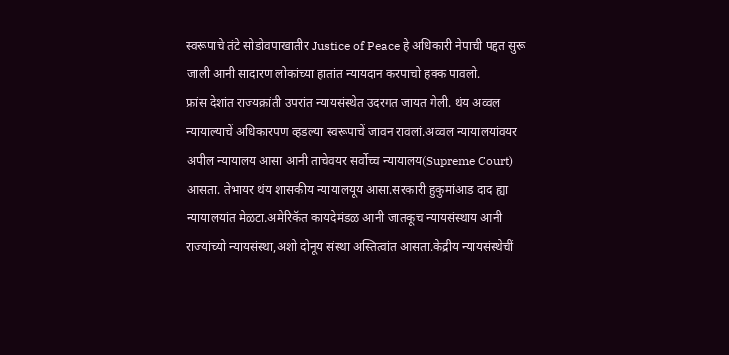स्वरूपाचे तंटे सोडोवपाखातीर Justice of Peace हे अधिकारी नेपाची पद्दत सुरू जाली आनी सादारण लोकांच्या हातांत न्यायदान करपाचो हक्क पावलो.
फ्रांस देशांत राज्यक्रांती उपरांत न्यायसंस्थेत उदरगत जायत गेली. थंय अव्वल न्यायाल्याचें अधिकारपण व्हडल्या स्वरूपाचें जावन रावलां.अव्वल न्यायालयांवयर अपील न्यायालय आसा आनी ताचेवयर सर्वोच्च न्यायालय(Supreme Court) आसता. तेभायर थंय शासकीय न्यायालयूय आसा.सरकारी हुकुमांआड दाद ह्या न्यायालयांत मेळटा.अमेरिकॅत कायदेमंडळ आनी जातकूच न्यायसंस्थाय आनी राज्यांच्यो न्यायसंस्था,अशो दोनूय संस्था अस्तित्वांत आसता.केद्रीय न्यायसंस्थेचीं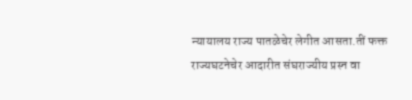न्यायालय राज्य पातळेचेर लेगीत आसता.तीं फक्त राज्यघटनेचेर आदारीत संघराज्यीय प्रस्न वा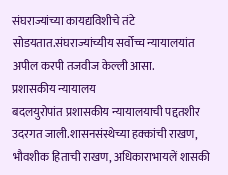संघराज्यांच्या कायद्यविशीचे तंटे सोडयतात.संघराज्यांच्यीय सर्वोच्च न्यायालयांत अपील करपी तजवीज केल्ली आसा.
प्रशासकीय न्यायालय
बदलयुरोपांत प्रशासकीय न्यायालयाची पद्दतशीर उदरगत जाली.शासनसंस्थेच्या हक्कांची राखण, भौवशीक हिताची राखण, अधिकाराभायलें शासकी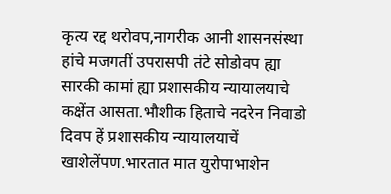कृत्य रद्द थरोवप,नागरीक आनी शासनसंस्था हांचे मजगतीं उपरासपी तंटे सोडोवप ह्या सारकी कामां ह्या प्रशासकीय न्यायालयाचे कक्षेंत आसता.भौशीक हिताचे नदरेन निवाडो दिवप हें प्रशासकीय न्यायालयाचें खाशेलेंपण.भारतात मात युरोपाभाशेन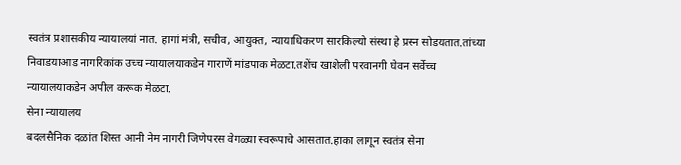स्वतंत्र प्रशासकीय न्यायालयां नात. हागां मंत्री, सचीव, आयुक्त, न्यायाधिकरण सारकिल्यो संस्था हे प्रस्न सोडयतात.तांच्या निवाडयाआड नागरिकांक उच्च न्यायालयाकडेन गाराणें मांडपाक मेळटा.तशेंच खाशेली परवानगी घेवन सर्वेच्च न्यायालयाकडेन अपील करूक मेळटा.
सेना न्यायालय
बदलसैनिक दळांत शिस्त आनी नेम नागरी जिणेपरस वेगळ्या स्वरूपाचे आसतात.हाका लागून स्वतंत्र सेना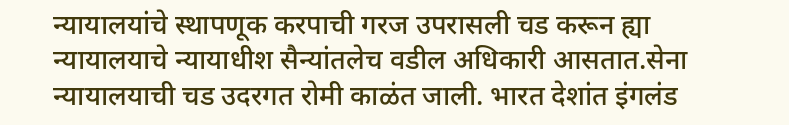न्यायालयांचे स्थापणूक करपाची गरज उपरासली चड करून ह्या न्यायालयाचे न्यायाधीश सैन्यांतलेच वडील अधिकारी आसतात.सेना न्यायालयाची चड उदरगत रोमी काळंत जाली. भारत देशांत इंगलंड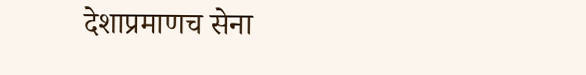देशाप्रमाणच सेना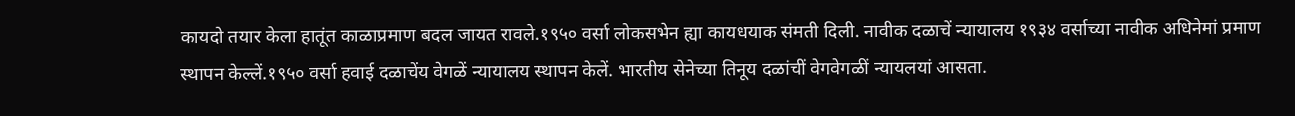कायदो तयार केला हातूंत काळाप्रमाण बदल जायत रावले.१९५० वर्सा लोकसभेन ह्या कायधयाक संमती दिली. नावीक दळाचें न्यायालय १९३४ वर्साच्या नावीक अधिनेमां प्रमाण स्थापन केल्लें.१९५० वर्सा हवाई दळाचेंय वेगळें न्यायालय स्थापन केलें. भारतीय सेनेच्या तिनूय दळांचीं वेगवेगळीं न्यायलयां आसता.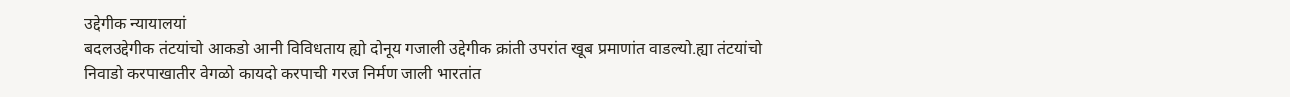उद्देगीक न्यायालयां
बदलउद्देगीक तंटयांचो आकडो आनी विविधताय ह्यो दोनूय गजाली उद्देगीक क्रांती उपरांत खूब प्रमाणांत वाडल्यो.ह्या तंटयांचो निवाडो करपाखातीर वेगळो कायदो करपाची गरज निर्मण जाली भारतांत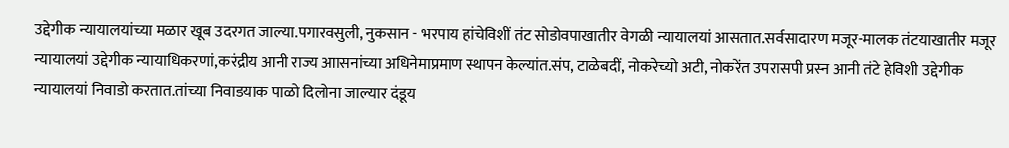उद्देगीक न्यायालयांच्या मळार खूब उदरगत जाल्या.पगारवसुली, नुकसान - भरपाय हांचेविशीं तंट सोडोवपाखातीर वेगळी न्यायालयां आसतात.सर्वसादारण मजूर-मालक तंटयाखातीर मजूर न्यायालयां उद्देगीक न्यायाधिकरणां,करंद्रीय आनी राज्य आासनांच्या अधिनेमाप्रमाण स्थापन केल्यांत.संप, टाळेबदीं, नोकरेच्यो अटी, नोकरेंत उपरासपी प्रस्न आनी तंटे हेविशी उद्देगीक न्यायालयां निवाडो करतात.तांच्या निवाडयाक पाळो दिलोना जाल्यार दंडूय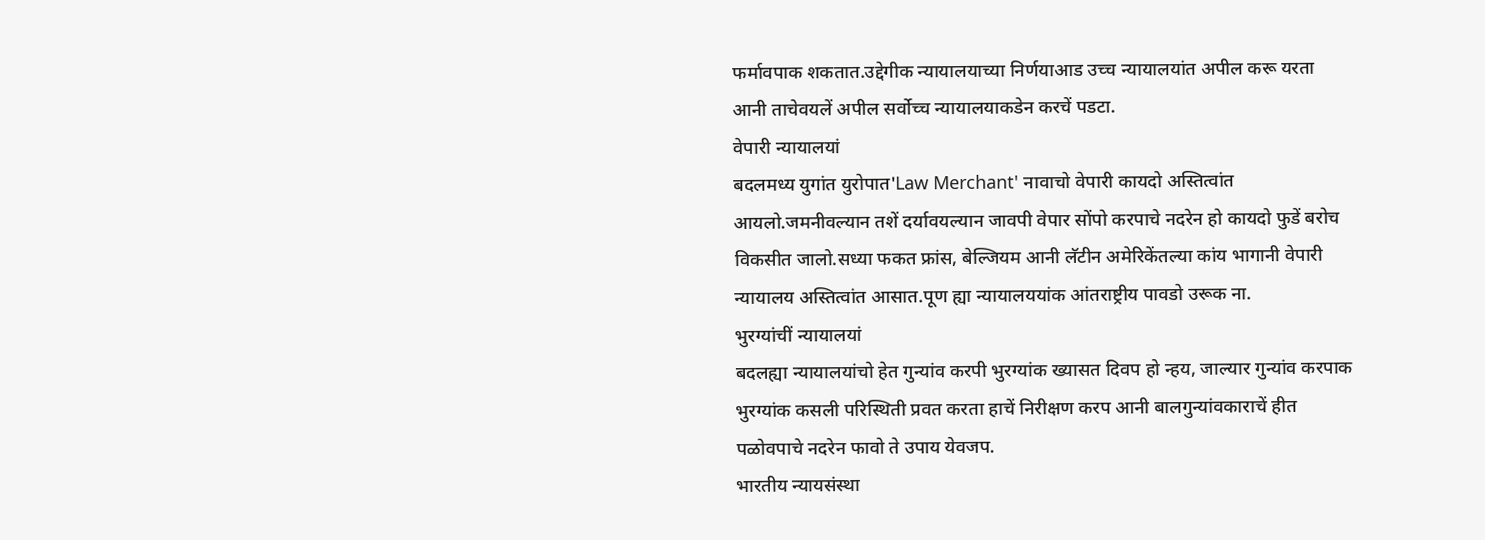फर्मावपाक शकतात.उद्देगीक न्यायालयाच्या निर्णयाआड उच्च न्यायालयांत अपील करू यरता आनी ताचेवयलें अपील सर्वोच्च न्यायालयाकडेन करचें पडटा.
वेपारी न्यायालयां
बदलमध्य युगांत युरोपात'Law Merchant' नावाचो वेपारी कायदो अस्तित्वांत आयलो.जमनीवल्यान तशें दर्यावयल्यान जावपी वेपार सोंपो करपाचे नदरेन हो कायदो फुडें बरोच विकसीत जालो.सध्या फकत फ्रांस, बेल्जियम आनी लॅटीन अमेरिकेंतल्या कांय भागानी वेपारी न्यायालय अस्तित्वांत आसात.पूण ह्या न्यायालययांक आंतराष्ट्रीय पावडो उरूक ना.
भुरग्यांचीं न्यायालयां
बदलह्या न्यायालयांचो हेत गुन्यांव करपी भुरग्यांक ख्यासत दिवप हो न्हय, जाल्यार गुन्यांव करपाक भुरग्यांक कसली परिस्थिती प्रवत करता हाचें निरीक्षण करप आनी बालगुन्यांवकाराचें हीत पळोवपाचे नदरेन फावो ते उपाय येवजप.
भारतीय न्यायसंस्था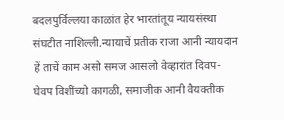बदलपुर्विल्लया काळांत हेर भारतांतूय न्यायसंस्था संघटीत नाशिल्ली.न्यायाचें प्रतीक राजा आनी न्यायदान हें ताचें काम असो समज आसलो वेव्हारांत दिवप- घेवप विशींच्यो कागळी, समाजीक आनी वैयक्तीक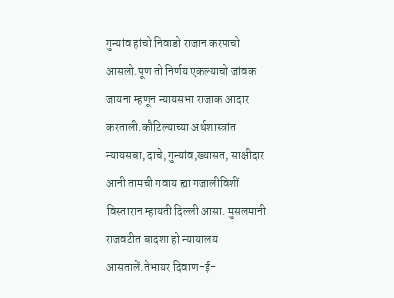गुन्यांव हांचो निवाडो राजान करपाचो आसलो.पूण तो निर्णय एकल्याचो जांवक जायना म्हणून न्यायसभा राजाक आदार करताली.कौटिल्याच्या अर्थशास्त्रांत न्यायसबा, दाचे, गुन्यांव,ख्यासत, साक्षीदार आनी तामची गवाय ह्या गजालीविशीं विस्तारान म्हायती दिल्ली आसा. मुसलमानी राजवटीत बादशा हो न्यायालय आसतालें.तेभायर दिवाण-ई-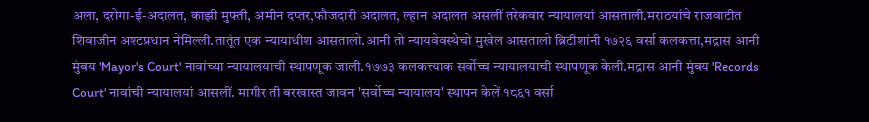अला, दरोगा-ई-अदालत, काझी मुफ्ती, अमीन दप्तर,फौजदारी अदालत, ल्हान अदालत असलीं तरेकवार न्यायालयां आसताली.मराठयांचे राजवाटीत शिवाजीन अश्टप्रधान नेमिल्ली.तातूंत एक न्यायाधीश आसतालो.आनी तो न्यायवेवस्थेचो मुखेल आसतालो ब्रिटीशांनी १७२६ वर्सा कलकत्ता,मद्रास आनी मुंबय 'Mayor's Court' नावांच्या न्यायालयाची स्थापणूक जाली.१७७३ कलकत्त्याक सर्वोच्च न्यायालयाची स्थापणूक केली.मद्रास आनी मुंबय 'Records Court' नावांची न्यायालयां आसलीं. मागीर ती बरखास्त जावन 'सर्वोच्च न्यायालय' स्थापन केलें १८६१ वर्सा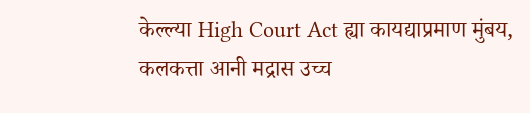केल्ल्या High Court Act ह्या कायद्याप्रमाण मुंबय, कलकत्ता आनी मद्रास उच्च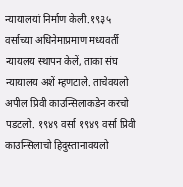न्यायालयां निर्माण केली.१९३५ वर्साच्या अधिनेमाप्रमाण मध्यवर्ती न्यायलय स्थापन केलें, ताका संघ न्यायालय अशें म्हणटाले. ताचेवयलो अपील प्रिवी काउन्सिलाकडेन करचो पडटलो. १९४९ वर्सा १९४९ वर्सा प्रिवी काउन्सिलाचो हिदुस्तानावयलो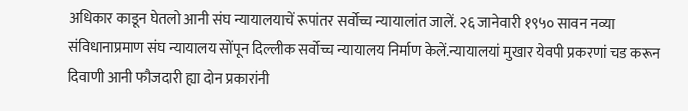अधिकार काडून घेतलो आनी संघ न्यायालयाचें रूपांतर सर्वोच्च न्यायालांत जालें. २६ जानेवारी १९५० सावन नव्या संविधानाप्रमाण संघ न्यायालय सोंपून दिल्लीक सर्वोच्च न्यायालय निर्माण केलें.न्यायालयां मुखार येवपी प्रकरणां चड करून दिवाणी आनी फौजदारी ह्या दोन प्रकारांनी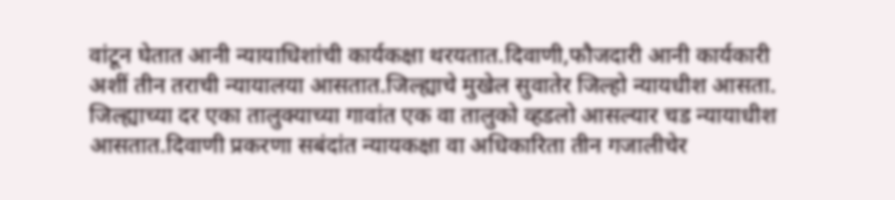वांटून घेतात आनी न्यायाधिशांची कार्यकक्षा थरयतात.दिवाणी,फौजदारी आनी कार्यकारी अशीं तीन तराची न्यायालया आसतात.जिल्ह्याचे मुखेल सुवातेर जिल्हो न्यायधीश आसता. जिल्ह्याच्या दर एका तालुक्याच्या गावांत एक वा तालुको व्हडलो आसल्यार चड न्यायाधीश आसतात.दिवाणी प्रकरणा सबंदांत न्यायकक्षा वा अधिकारिता तीन गजालीचेर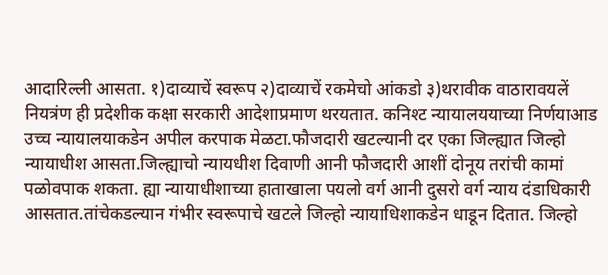आदारिल्ली आसता. १)दाव्याचें स्वरूप २)दाव्याचें रकमेचो आंकडो ३)थरावीक वाठारावयलें नियत्रंण ही प्रदेशीक कक्षा सरकारी आदेशाप्रमाण थरयतात. कनिश्ट न्यायालययाच्या निर्णयाआड उच्च न्यायालयाकडेन अपील करपाक मेळटा.फौजदारी खटल्यानी दर एका जिल्ह्यात जिल्हो न्यायाधीश आसता.जिल्ह्याचो न्यायधीश दिवाणी आनी फौजदारी आशीं दोनूय तरांची कामां पळोवपाक शकता. ह्या न्यायाधीशाच्या हाताखाला पयलो वर्ग आनी दुसरो वर्ग न्याय दंडाधिकारी आसतात.तांचेकडल्यान गंभीर स्वरूपाचे खटले जिल्हो न्यायाधिशाकडेन धाडून दितात. जिल्हो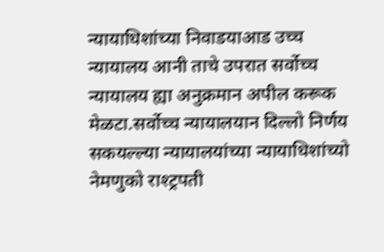न्यायाधिशांच्या निवाडयाआड उच्च न्यायालय आनी ताचे उपरात सर्वोच्च न्यायालय ह्या अनुक्रमान अपील करूक मेळटा.सर्वोच्च न्यायालयान दिल्लो निर्णय सकयल्ल्या न्यायालयांच्या न्यायाधिशांच्यो नेमणुको राश्ट्रपती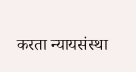करता न्यायसंस्था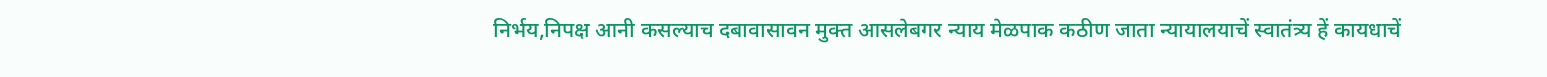निर्भय,निपक्ष आनी कसल्याच दबावासावन मुक्त आसलेबगर न्याय मेळपाक कठीण जाता न्यायालयाचें स्वातंत्र्य हें कायधाचें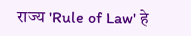राज्य 'Rule of Law' हे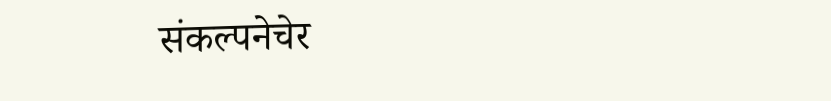संकल्पनेचेर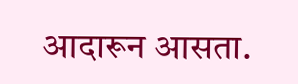आदारून आसता.